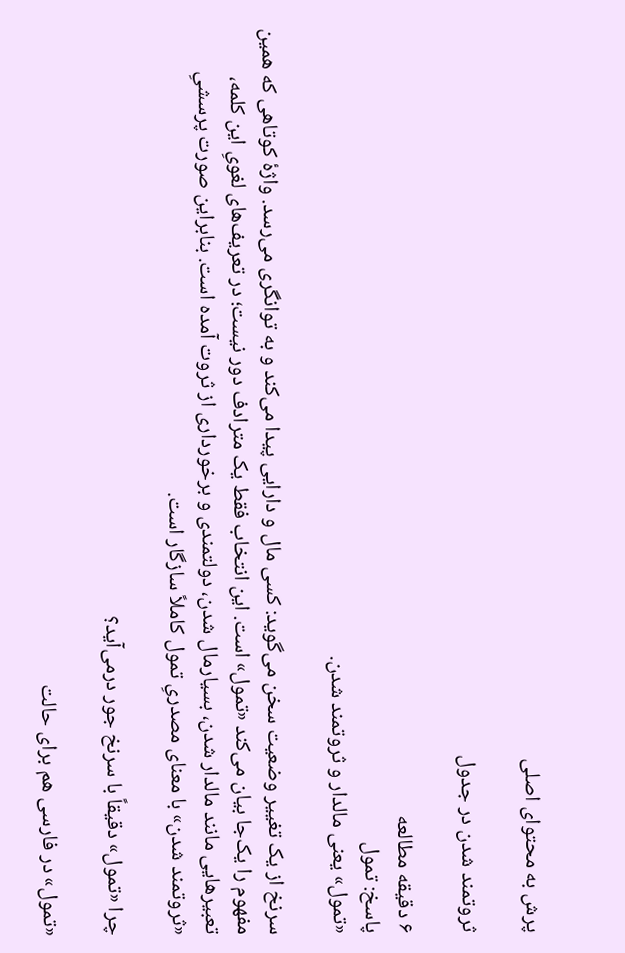پرش به محتوای اصلی

ثروتمند شدن در جدول

۶ دقیقه مطالعه
پاسخ: تمول
«تمول» یعنی مالدار و ثروتمند شدن.

سرنخ از یک تغییر وضعیت سخن می‌گوید: کسی مال و دارایی پیدا می‌کند و به توانگری می‌رسد. واژهٔ کوتاهی که همین مفهوم را یک‌جا بیان می‌کند «تمول» است. این انتخاب فقط یک مترادف دور نیست؛ در تعریف‌های لغویِ این کلمه، تعبیرهایی مانند مالدار شدن، بسیارمال شدن، دولتمندی و برخورداری از ثروت آمده است. بنابراین صورت پرسشیِ «ثروتمند شدن» با معنای مصدریِ تمول کاملاً سازگار است.

چرا «تمول» دقیقاً با سرنخ جور درمی‌آید؟

«تمول» در فارسی هم برای حالت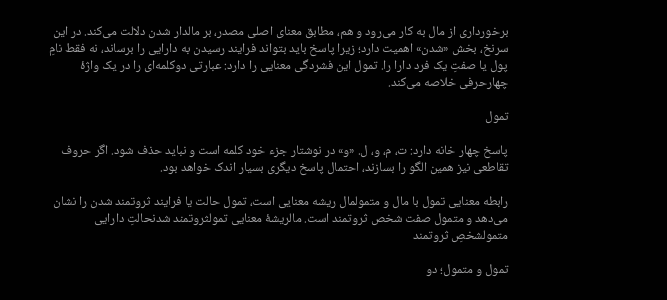برخورداری از مال به کار می‌رود و هم، مطابق معنای اصلی مصدر، بر مالدار شدن دلالت می‌کند. در این سرنخ، بخش «شدن» اهمیت دارد؛ زیرا پاسخ باید بتواند فرایند رسیدن به دارایی را برساند، نه فقط نامِ پول یا صفتِ یک فرد دارا را. تمول این فشردگی معنایی را دارد: عبارتی دوکلمه‌ای را در یک واژهٔ چهارحرفی خلاصه می‌کند.

تمول

پاسخ چهار خانه دارد: ت، م، و، ل. «و» در نوشتار جزء خود کلمه است و نباید حذف شود. اگر حروف تقاطعی نیز همین الگو را بسازند، احتمال پاسخ دیگری بسیار اندک خواهد بود.

رابطه معنایی تمول با مال و متمولمال ریشه معنایی است، تمول حالت یا فرایند ثروتمند شدن را نشان می‌دهد و متمول صفت شخص ثروتمند است. مالریشهٔ معنایی تمولثروتمند شدنحالتِ دارایی متمولشخصِ ثروتمند

تمول و متمول؛ دو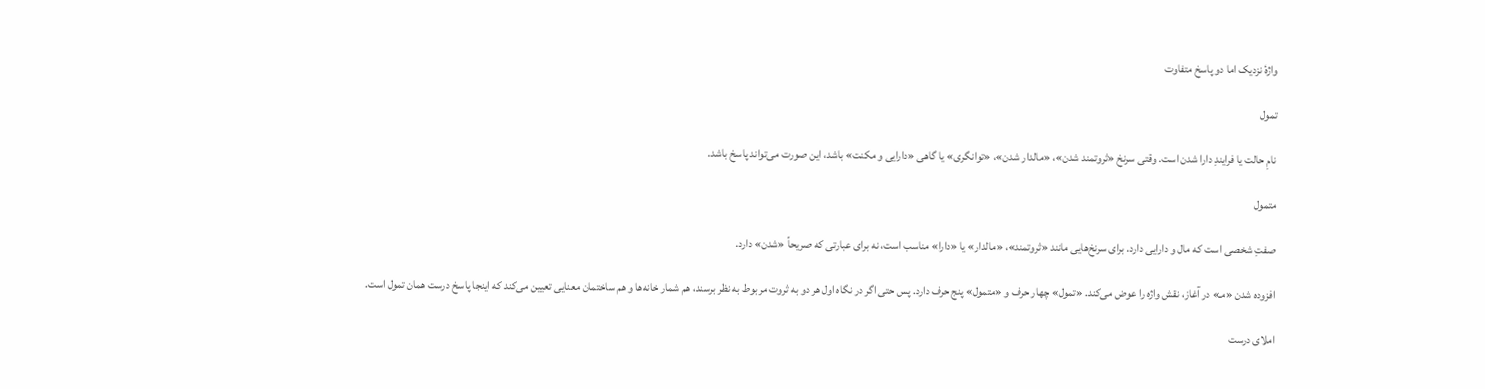واژهٔ نزدیک اما دو پاسخ متفاوت

تمول

نامِ حالت یا فرایندِ دارا شدن است. وقتی سرنخ «ثروتمند شدن»، «مالدار شدن»، «توانگری» یا گاهی «دارایی و مکنت» باشد، این صورت می‌تواند پاسخ باشد.

متمول

صفتِ شخصی است که مال و دارایی دارد. برای سرنخ‌هایی مانند «ثروتمند»، «مالدار» یا «دارا» مناسب است، نه برای عبارتی که صریحاً «شدن» دارد.

افزوده شدن «مـ» در آغاز، نقش واژه را عوض می‌کند. «تمول» چهار حرف و «متمول» پنج حرف دارد. پس حتی اگر در نگاه اول هر دو به ثروت مربوط به نظر برسند، هم شمار خانه‌ها و هم ساختمان معنایی تعیین می‌کند که اینجا پاسخ درست همان تمول است.

املای درست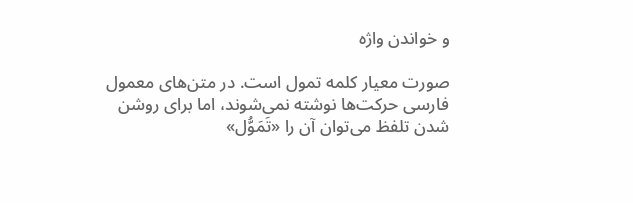و خواندن واژه

صورت معیار کلمه تمول است. در متن‌های معمول فارسی حرکت‌ها نوشته نمی‌شوند، اما برای روشن شدن تلفظ می‌توان آن را «تَمَوُّل»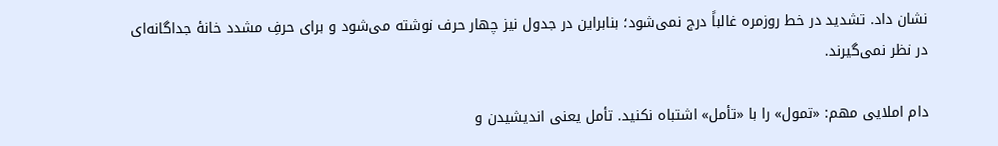نشان داد. تشدید در خط روزمره غالباً درج نمی‌شود؛ بنابراین در جدول نیز چهار حرف نوشته می‌شود و برای حرفِ مشدد خانهٔ جداگانه‌ای در نظر نمی‌گیرند.

دام املایی مهم: «تمول» را با «تأمل» اشتباه نکنید. تأمل یعنی اندیشیدن و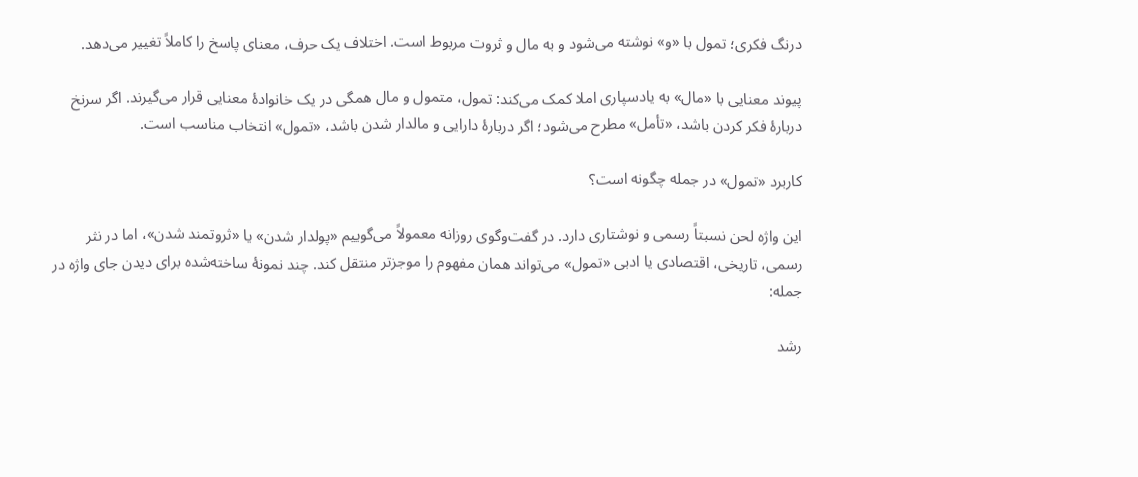درنگ فکری؛ تمول با «و» نوشته می‌شود و به مال و ثروت مربوط است. اختلاف یک حرف، معنای پاسخ را کاملاً تغییر می‌دهد.

پیوند معنایی با «مال» به یادسپاری املا کمک می‌کند: تمول، متمول و مال همگی در یک خانوادهٔ معنایی قرار می‌گیرند. اگر سرنخ دربارهٔ فکر کردن باشد، «تأمل» مطرح می‌شود؛ اگر دربارهٔ دارایی و مالدار شدن باشد، «تمول» انتخاب مناسب است.

کاربرد «تمول» در جمله چگونه است؟

این واژه لحن نسبتاً رسمی و نوشتاری دارد. در گفت‌وگوی روزانه معمولاً می‌گوییم «پولدار شدن» یا «ثروتمند شدن»، اما در نثر رسمی، تاریخی، اقتصادی یا ادبی «تمول» می‌تواند همان مفهوم را موجزتر منتقل کند. چند نمونهٔ ساخته‌شده برای دیدن جای واژه در جمله:

رشد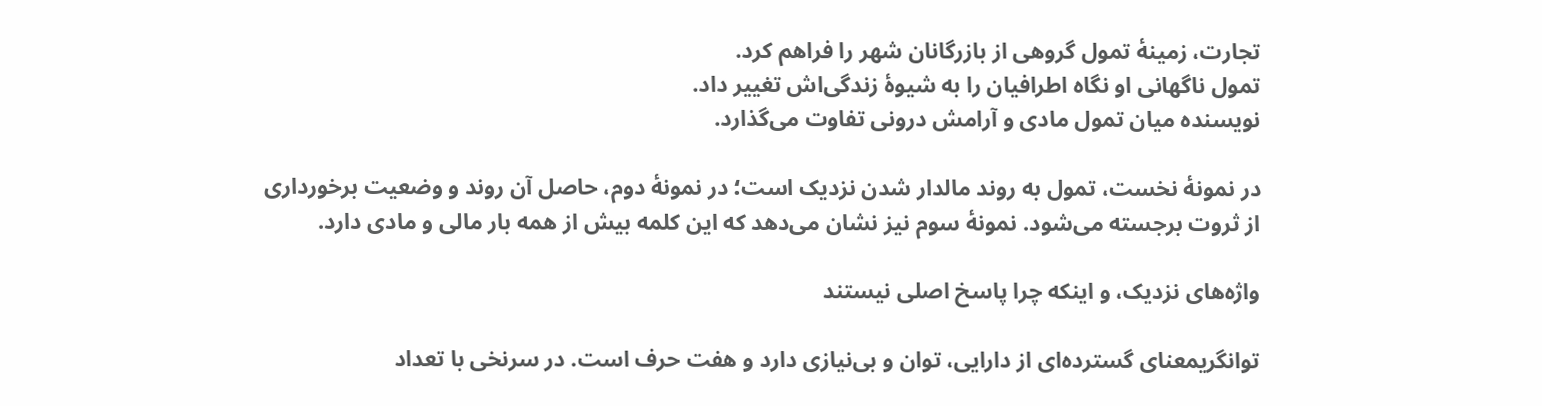تجارت، زمینهٔ تمول گروهی از بازرگانان شهر را فراهم کرد.
تمول ناگهانی او نگاه اطرافیان را به شیوهٔ زندگی‌اش تغییر داد.
نویسنده میان تمول مادی و آرامش درونی تفاوت می‌گذارد.

در نمونهٔ نخست، تمول به روند مالدار شدن نزدیک است؛ در نمونهٔ دوم، حاصل آن روند و وضعیت برخورداری از ثروت برجسته می‌شود. نمونهٔ سوم نیز نشان می‌دهد که این کلمه بیش از همه بار مالی و مادی دارد.

واژه‌های نزدیک، و اینکه چرا پاسخ اصلی نیستند

توانگریمعنای گسترده‌ای از دارایی، توان و بی‌نیازی دارد و هفت حرف است. در سرنخی با تعداد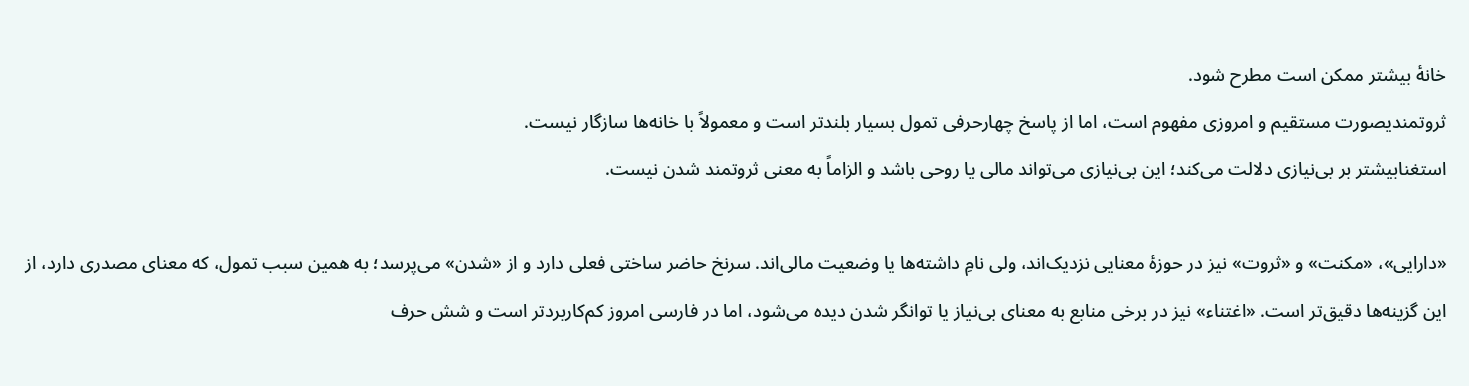خانهٔ بیشتر ممکن است مطرح شود.
ثروتمندیصورت مستقیم و امروزی مفهوم است، اما از پاسخ چهارحرفی تمول بسیار بلندتر است و معمولاً با خانه‌ها سازگار نیست.
استغنابیشتر بر بی‌نیازی دلالت می‌کند؛ این بی‌نیازی می‌تواند مالی یا روحی باشد و الزاماً به معنی ثروتمند شدن نیست.

«دارایی»، «مکنت» و «ثروت» نیز در حوزهٔ معنایی نزدیک‌اند، ولی نامِ داشته‌ها یا وضعیت مالی‌اند. سرنخ حاضر ساختی فعلی دارد و از «شدن» می‌پرسد؛ به همین سبب تمول، که معنای مصدری دارد، از این گزینه‌ها دقیق‌تر است. «اغتناء» نیز در برخی منابع به معنای بی‌نیاز یا توانگر شدن دیده می‌شود، اما در فارسی امروز کم‌کاربردتر است و شش حرف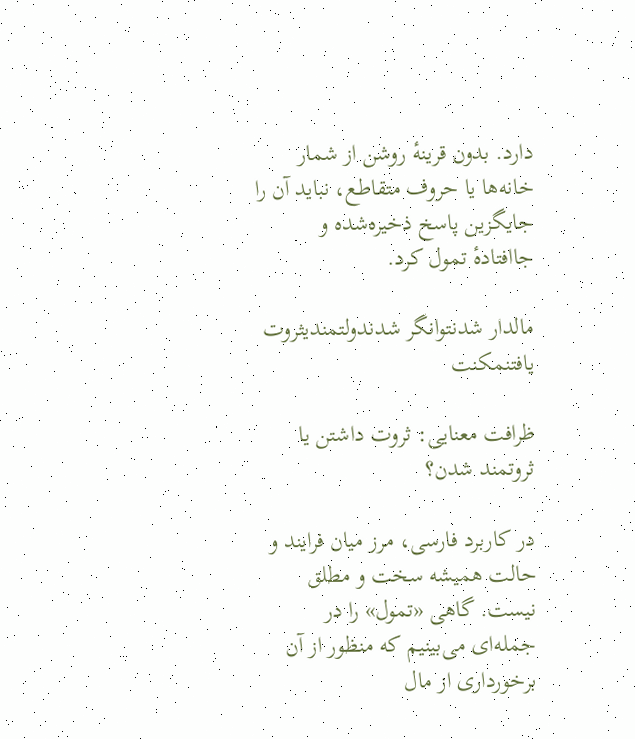دارد. بدون قرینهٔ روشن از شمار خانه‌ها یا حروف متقاطع، نباید آن را جایگزین پاسخ ذخیره‌شده و جاافتادهٔ تمول کرد.

مالدار شدنتوانگر شدندولتمندیثروت یافتنمکنت

ظرافت معنایی: ثروت داشتن یا ثروتمند شدن؟

در کاربرد فارسی، مرز میان فرایند و حالت همیشه سخت و مطلق نیست. گاهی «تمول» را در جمله‌ای می‌بینیم که منظور از آن برخورداری از مال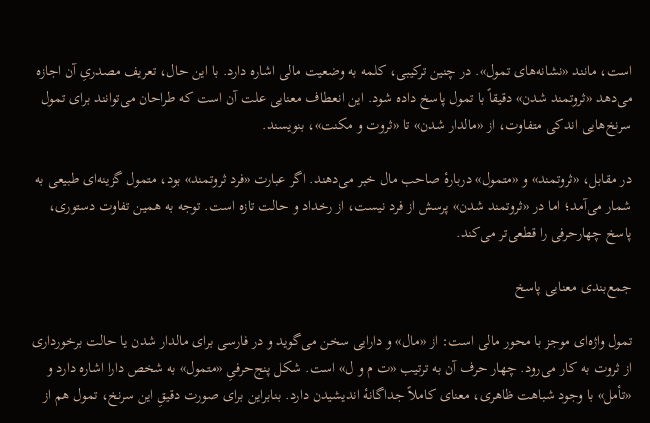است، مانند «نشانه‌های تمول». در چنین ترکیبی، کلمه به وضعیت مالی اشاره دارد. با این حال، تعریف مصدریِ آن اجازه می‌دهد «ثروتمند شدن» دقیقاً با تمول پاسخ داده شود. این انعطاف معنایی علت آن است که طراحان می‌توانند برای تمول سرنخ‌هایی اندکی متفاوت، از «مالدار شدن» تا «ثروت و مکنت»، بنویسند.

در مقابل، «ثروتمند» و «متمول» دربارهٔ صاحب مال خبر می‌دهند. اگر عبارت «فرد ثروتمند» بود، متمول گزینه‌ای طبیعی به شمار می‌آمد؛ اما در «ثروتمند شدن» پرسش از فرد نیست، از رخداد و حالت تازه است. توجه به همین تفاوت دستوری، پاسخ چهارحرفی را قطعی‌تر می‌کند.

جمع‌بندی معنایی پاسخ

تمول واژه‌ای موجز با محور مالی است: از «مال» و دارایی سخن می‌گوید و در فارسی برای مالدار شدن یا حالت برخورداری از ثروت به کار می‌رود. چهار حرف آن به ترتیب «ت م و ل» است. شکل پنج‌حرفیِ «متمول» به شخص دارا اشاره دارد و «تأمل» با وجود شباهت ظاهری، معنای کاملاً جداگانهٔ اندیشیدن دارد. بنابراین برای صورت دقیقِ این سرنخ، تمول هم از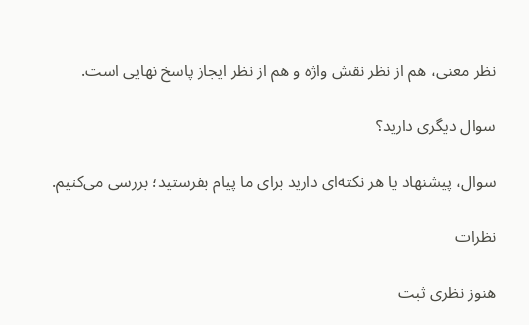نظر معنی، هم از نظر نقش واژه و هم از نظر ایجاز پاسخ نهایی است.

سوال دیگری دارید؟

سوال، پیشنهاد یا هر نکته‌ای دارید برای ما پیام بفرستید؛ بررسی می‌کنیم.

نظرات

هنوز نظری ثبت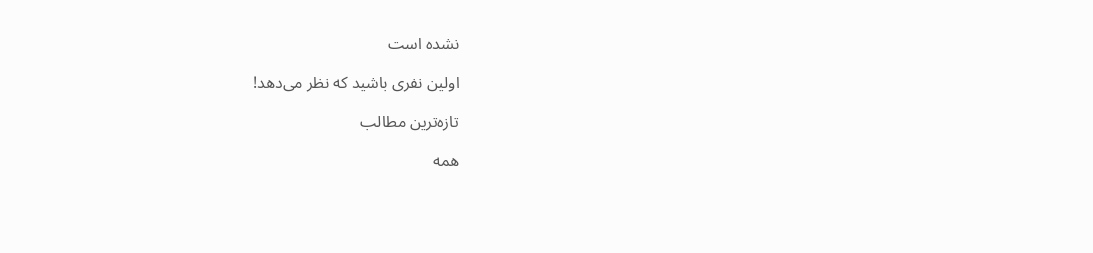نشده است

اولین نفری باشید که نظر می‌دهد!

تازه‌ترین مطالب

همه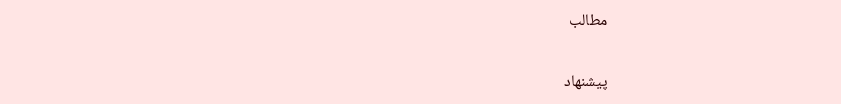مطالب

پیشنهاد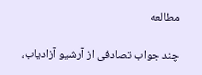مطالعه

چند جواب تصادفی از آرشیو آزادیاب،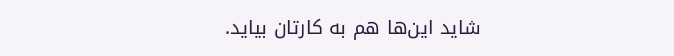شاید این‌ها هم به کارتان بیاید.